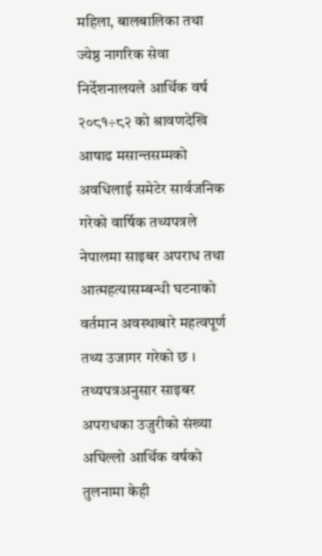महिला, बालबालिका तथा ज्येष्ठ नागरिक सेवा निर्देशनालयले आर्थिक वर्ष २०८१÷८२ को श्रावणदेखि आषाढ मसान्तसम्मको अवधिलाई समेटेर सार्वजनिक गरेको वार्षिक तथ्यपत्रले नेपालमा साइबर अपराध तथा आत्महत्यासम्बन्धी घटनाको वर्तमान अवस्थाबारे महत्वपूर्ण तथ्य उजागर गरेको छ ।
तथ्यपत्रअनुसार साइबर अपराधका उजुरीको संख्या अघिल्लो आर्थिक वर्षको तुलनामा केही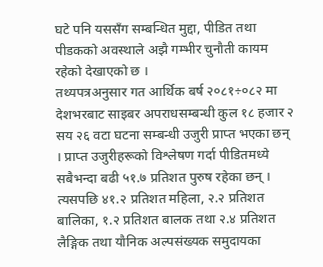घटे पनि यससँग सम्बन्धित मुद्दा, पीडित तथा पीडकको अवस्थाले अझै गम्भीर चुनौती कायम रहेको देखाएको छ ।
तथ्यपत्रअनुसार गत आर्थिक बर्ष २०८१÷०८२ मा देशभरबाट साइबर अपराधसम्बन्धी कुल १८ हजार २ सय २६ वटा घटना सम्बन्धी उजुरी प्राप्त भएका छन् । प्राप्त उजुरीहरूको विश्लेषण गर्दा पीडितमध्ये सबैभन्दा बढी ५१.७ प्रतिशत पुरुष रहेका छन् । त्यसपछि ४१.२ प्रतिशत महिला, २.२ प्रतिशत बालिका, १.२ प्रतिशत बालक तथा २.४ प्रतिशत लैङ्गिक तथा यौनिक अल्पसंख्यक समुदायका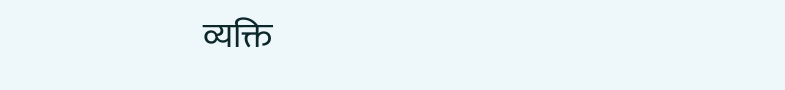व्यक्ति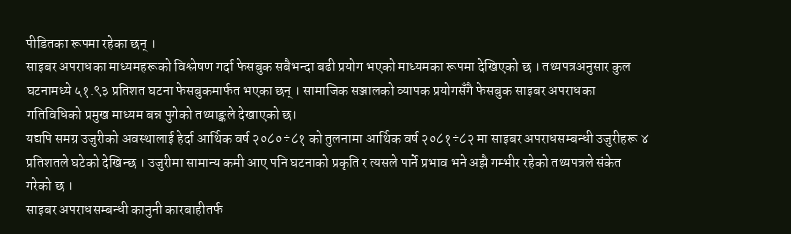पीडितका रूपमा रहेका छन् ।
साइबर अपराधका माध्यमहरूको विश्लेषण गर्दा फेसबुक सबैभन्दा बढी प्रयोग भएको माध्यमका रूपमा देखिएको छ । तथ्यपत्रअनुसार कुल घटनामध्ये ५१.९३ प्रतिशत घटना फेसबुकमार्फत भएका छन् । सामाजिक सञ्जालको व्यापक प्रयोगसँगै फेसबुक साइबर अपराधका गतिविधिको प्रमुख माध्यम बन्न पुगेको तथ्याङ्कले देखाएको छ।
यद्यपि समग्र उजुरीको अवस्थालाई हेर्दा आर्थिक वर्ष २०८०÷८१ को तुलनामा आर्थिक वर्ष २०८१÷८२ मा साइबर अपराधसम्बन्धी उजुरीहरू ४ प्रतिशतले घटेको देखिन्छ । उजुरीमा सामान्य कमी आए पनि घटनाको प्रकृति र त्यसले पार्ने प्रभाव भने अझै गम्भीर रहेको तथ्यपत्रले संकेत गरेको छ ।
साइबर अपराधसम्बन्धी कानुनी कारबाहीतर्फ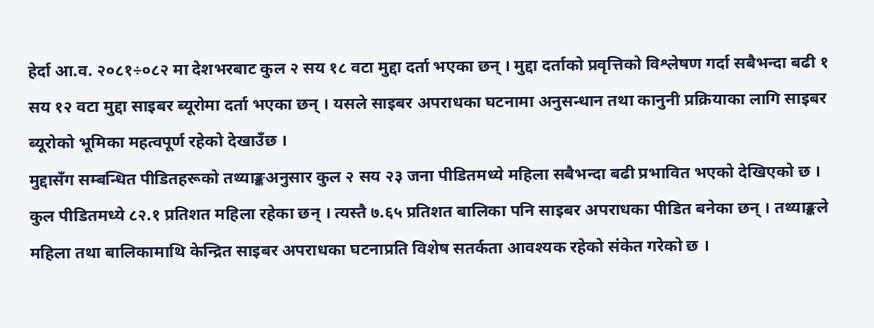हेर्दा आ.व. २०८१÷०८२ मा देशभरबाट कुल २ सय १८ वटा मुद्दा दर्ता भएका छन् । मुद्दा दर्ताको प्रवृत्तिको विश्लेषण गर्दा सबैभन्दा बढी १ सय १२ वटा मुद्दा साइबर ब्यूरोमा दर्ता भएका छन् । यसले साइबर अपराधका घटनामा अनुसन्धान तथा कानुनी प्रक्रियाका लागि साइबर ब्यूरोको भूमिका महत्वपूर्ण रहेको देखाउँछ ।
मुद्दासँग सम्बन्धित पीडितहरूको तथ्याङ्कअनुसार कुल २ सय २३ जना पीडितमध्ये महिला सबैभन्दा बढी प्रभावित भएको देखिएको छ । कुल पीडितमध्ये ८२.१ प्रतिशत महिला रहेका छन् । त्यस्तै ७.६५ प्रतिशत बालिका पनि साइबर अपराधका पीडित बनेका छन् । तथ्याङ्कले महिला तथा बालिकामाथि केन्द्रित साइबर अपराधका घटनाप्रति विशेष सतर्कता आवश्यक रहेको संकेत गरेको छ ।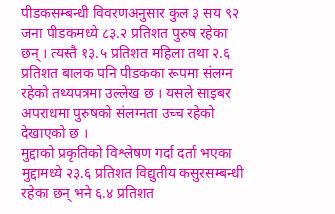पीडकसम्बन्धी विवरणअनुसार कुल ३ सय ९२ जना पीडकमध्ये ८३.२ प्रतिशत पुरुष रहेका छन् । त्यस्तै १३.५ प्रतिशत महिला तथा २.६ प्रतिशत बालक पनि पीडकका रूपमा संलग्न रहेको तथ्यपत्रमा उल्लेख छ । यसले साइबर अपराधमा पुरुषको संलग्नता उच्च रहेको देखाएको छ ।
मुद्दाको प्रकृतिको विश्लेषण गर्दा दर्ता भएका मुद्दामध्ये २३.६ प्रतिशत विद्युतीय कसुरसम्बन्धी रहेका छन् भने ६.४ प्रतिशत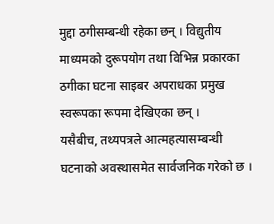मुद्दा ठगीसम्बन्धी रहेका छन् । विद्युतीय माध्यमको दुरूपयोग तथा विभिन्न प्रकारका ठगीका घटना साइबर अपराधका प्रमुख स्वरूपका रूपमा देखिएका छन् ।
यसैबीच, तथ्यपत्रले आत्महत्यासम्बन्धी घटनाको अवस्थासमेत सार्वजनिक गरेको छ ।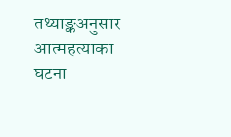तथ्याङ्कअनुसार आत्महत्याका घटना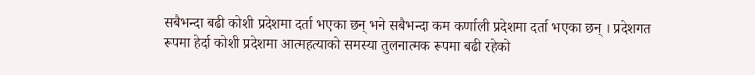सबैभन्दा बढी कोशी प्रदेशमा दर्ता भएका छन् भने सबैभन्दा कम कर्णाली प्रदेशमा दर्ता भएका छन् । प्रदेशगत रूपमा हेर्दा कोशी प्रदेशमा आत्महत्याको समस्या तुलनात्मक रूपमा बढी रहेको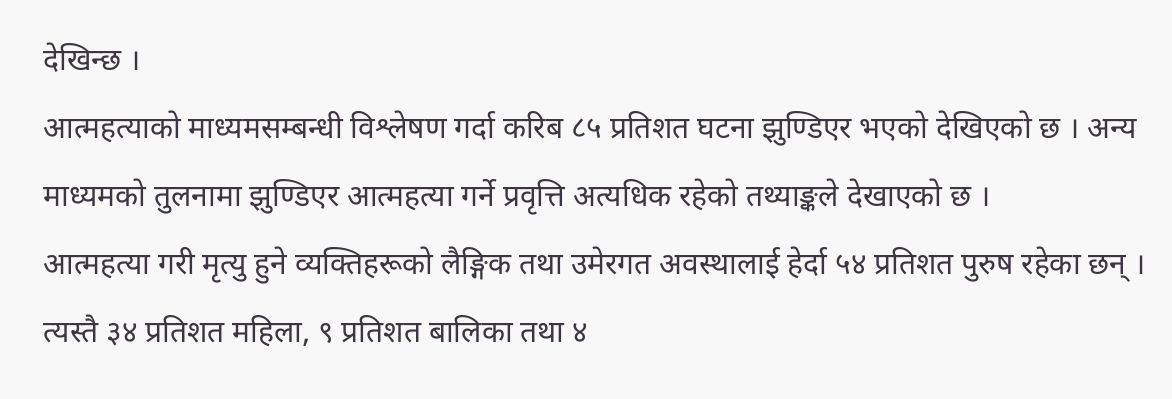देखिन्छ ।
आत्महत्याको माध्यमसम्बन्धी विश्लेषण गर्दा करिब ८५ प्रतिशत घटना झुण्डिएर भएको देखिएको छ । अन्य माध्यमको तुलनामा झुण्डिएर आत्महत्या गर्ने प्रवृत्ति अत्यधिक रहेको तथ्याङ्कले देखाएको छ ।
आत्महत्या गरी मृत्यु हुने व्यक्तिहरूको लैङ्गिक तथा उमेरगत अवस्थालाई हेर्दा ५४ प्रतिशत पुरुष रहेका छन् । त्यस्तै ३४ प्रतिशत महिला, ९ प्रतिशत बालिका तथा ४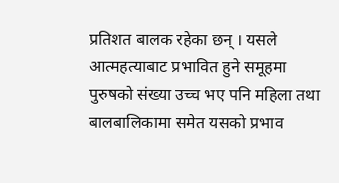प्रतिशत बालक रहेका छन् । यसले आत्महत्याबाट प्रभावित हुने समूहमा पुरुषको संख्या उच्च भए पनि महिला तथा बालबालिकामा समेत यसको प्रभाव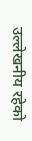उल्लेखनीय रहेको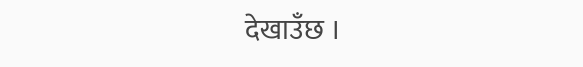देखाउँछ ।